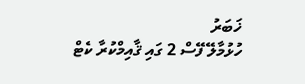ޚަބަރު
ހުޅުމާލޭ ފޭސް 2 ގައި ޤާއިމްކުރާ ކެޓް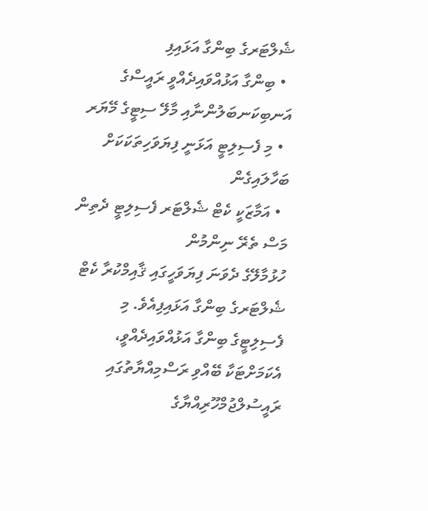ޝެލްޓަރގެ ބިންގާ އަޅައިފި
  • ބިންގާ އަޅުއްވައިދެއްވީ ރައީސްގެ އަނބިކަނބަލުންނާއި މާލޭ ސިޓީގެ މޭޔަރ
  • މި ފެސިލިޓީ އަޅަނީ ފިޔަވަހިތަކަކަށް ބަހާލައިގެން
  • އަމާޒަކީ ކެޓް ޝެލްޓަރ ފެސިލިޓީ ދެތިން މަސް ތެރޭ ނިންމުން
ހުޅުމާލޭގެ ދެވަނަ ފިޔަވަހީގައި ޤާއިމްކުރާ ކެޓް ޝެލްޓަރގެ ބިންގާ އަޅައިފިއެވެ. މި ފެސިލިޓީގެ ބިންގާ އަޅުއްވައިދެއްވީ، އެކަމަށްޓަކާ ބޭއްވި ރަސްމިއްޔާތުގައި ރައީސުލްޖުމްހޫރިއްޔާގެ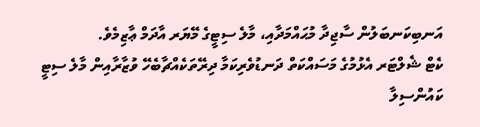އަނބިކަނބަލުން ސާޖިދާ މުޙައްމަދާއި، މާލެ ސިޓީގެ މޭޔަރ އާދަމް ޢާޒިމެވެ.
ކެޓް ޝެލްޓަރ އެޅުމުގެ މަސައްކަތް ދަނޑުވެރިކަމާ ދިރޭތަކެއްޗާބެހޭ ވުޒާރާއިން މާލެ ސިޓީ ކައުންސިލާ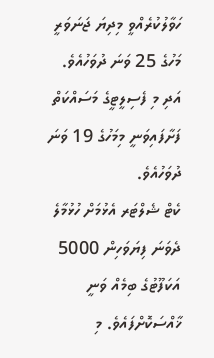ހަވާލުކުރެއްވީ މިދިޔަ ޖަނަވަރީ މަހުގެ 25 ވަނަ ދުވަހުއެވެ. އަދި މި ފެސިލީޓީގެ މަސައްކަތް ފަށާފައިވަނީ މިމަހުގެ 19 ވަނަ ދުވަހުއެވެ.
ކެޓް ޝެލްޓަރ އެޅުމަށް ހުޅުމާލެ ދެވަނަ ފިޔަވަހިން 5000 އަކަފޫޓުގެ ބިމެއް ވަނީ ޚާއްސަކޮށްފައެވެ. މި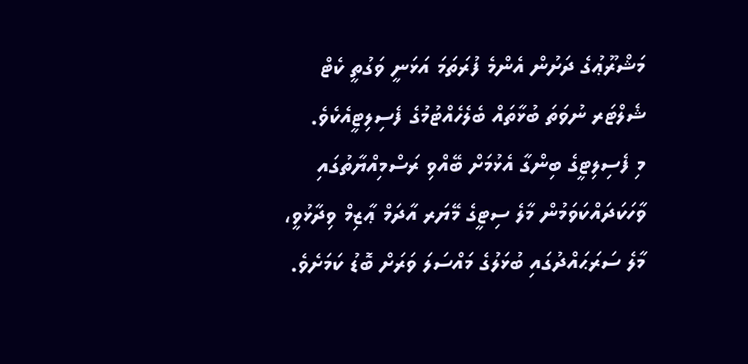މަޝްރޫޢުގެ ދަށުން އެންމެ ފުރަތަމަ އަޅަނީ ވަގުތީ ކެޓް ޝެލްޓަރ ނުވަތަ ބުޅާތައް ބެލެހެއްޓުމުގެ ފެސިލިޓީއެކެވެ.
މި ފެސިލިޓީގެ ބިންގާ އެޅުމަށް ބޭއްވި ރަސްމިއްޔާތުގައި ވާހަކަދައްކަވަމުން މާލެ ސިޓީގެ މޭޔަރ އާދަމް ޢާޒިމް ވިދާޅުވީ، މާލެ ސަރަޙައްދުގައި ބުޅަލުގެ މައްސަލަ ވަރަށް ބޮޑު ކަމަށެވެ.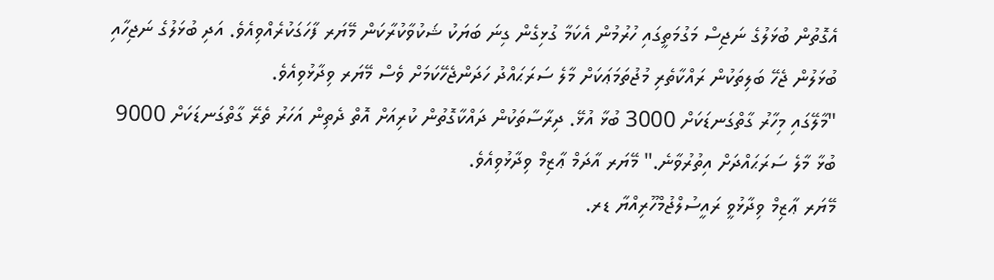އެގޮތުން ބުޅަލުގެ ނަޖިސް މަގުމަތީގައި ހުރުމުން އެކަމާ ގުޅިގެން ގިނަ ބަޔަކު ޝަކުވާކުރާކަން މޭޔަރ ފާހަގަކުރެއްވިއެވެ. އަދި ބުޅަލުގެ ނަޖިހާއި ބުޅަލުން ޖެހޭ ބަލިތަކުން ރައްކާތެރި މުޖުތަމަޢަކަށް މާލެ ސަރަޙައްދު ހަދަންޖެހޭކަމަށް ވެސް މޭޔަރ ވިދާޅުވިއެވެ.
"މާލޭގައި މިހާރު ގާތްގަނޑަކަށް 3000 ބުޅާ އުޅޭ. ދިރާސާތަކުން ދައްކާގޮތުން ކުރިއަށް އޮތް ދެތިން އަހަރު ތެރޭ ގާތްގަނޑަކަށް 9000 ބުޅާ މާލެ ސަރަޙައްދަށް އިތުރުވާނެ." މޭޔަރ އާދަމް ޢާޒިމް ވިދާޅުވިއެވެ.
މޭޔަރ ޢާޒިމް ވިދާޅުވީ ރައީސުލްޖުމްހޫރިއްޔާ ޑރ.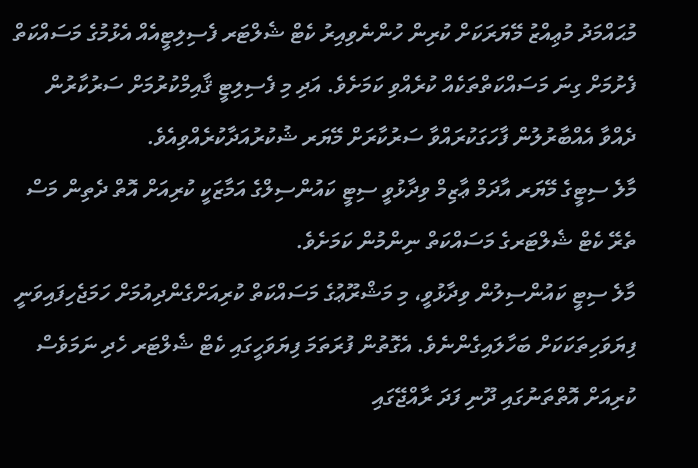މުޙައްމަދު މުޢިއްޒު މޭޔަރަކަށް ކުރިން ހުންނެވިއިރު ކެޓް ޝެލްޓަރ ފެސިލިޓީއެއް އެޅުމުގެ މަސައްކަތް ފެށުމަށް ގިނަ މަސައްކަތްތަކެއް ކުރެއްވި ކަމަށެވެ. އަދި މި ފެސިލިޓީ ޤާއިމްކުރުމަށް ސަރުކާރުން ދެއްވާ އެއްބާރުލުން ފާހަގަކުރައްވާ ސަރުކާރަށް މޭޔަރ ޝުކުރުއަދާކުރެއްވިއެވެ.
މާލެ ސިޓީގެ މޭޔަރ އާދަމް ޢާޒިމް ވިދާޅުވީ ސިޓީ ކައުންސިލްގެ އަމާޒަކީ ކުރިއަށް އޮތް ދެތިން މަސް ތެރޭ ކެޓް ޝެލްޓަރގެ މަސައްކަތް ނިންމުން ކަމަށެވެ.
މާލެ ސިޓީ ކައުންސިލުން ވިދާޅުވީ، މި މަޝްރޫޢުގެ މަސައްކަތް ކުރިއަށްގެންދިއުމަށް ހަމަޖެހިފައިވަނީ ފިޔަވަހިތަކަކަށް ބަހާލައިގެންނެވެ. އެގޮތުން ފުރަތަމަ ފިޔަވަހީގައި ކެޓް ޝެލްޓަރ ހެދި ނަމަވެސް ކުރިއަށް އޮތްތަނުގައި ދޫނި ފަދަ ރާއްޖޭގައި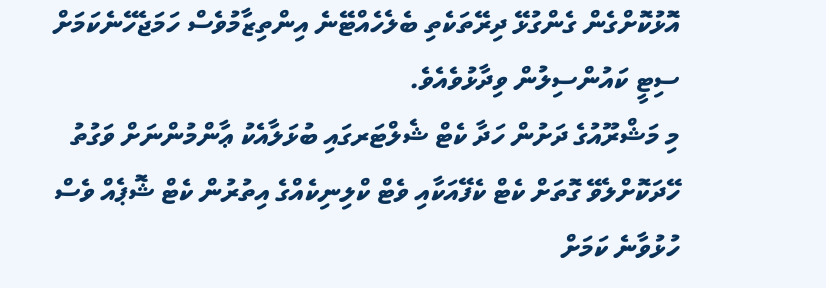އޮޅުކޮށްގެން ގެންގުޅޭ ދިރޭތަކެތި ބެލެހެއްޓޭނެ އިންތިޒާމުވެސް ހަމަޖެހޭނެކަމަށް ސިޓީ ކައުންސިލުން ވިދާޅުވެއެވެ.
މި މަޝްރޫއުގެ ދަށުން ހަދާ ކެޓް ޝެލްޓަރގައި ބުޅަލާއެކު ޢާންމުންނަށް ވަގުތު ހޭދަކޮށްލެވޭ ގޮތަށް ކެޓް ކެފޭއަކާއި ވެޓް ކްލިނިކެއްގެ އިތުރުން ކެޓް ޝޮޕެއް ވެސް ހުޅުވާނެ ކަމަށް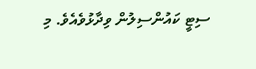ސިޓީ ކައުންސިލުން ވިދާޅުވެއެވެ. މި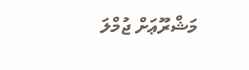މަޝްރޫޢަށް ޖުމްލަ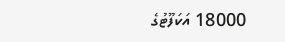18000 އަކަފޫޓުގެ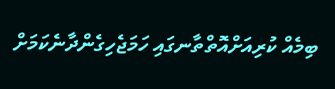ބިމެއް ކުރިއަށްއޮތްތާނގައި ހަމަޖެހިގެންދާނެކަމަށް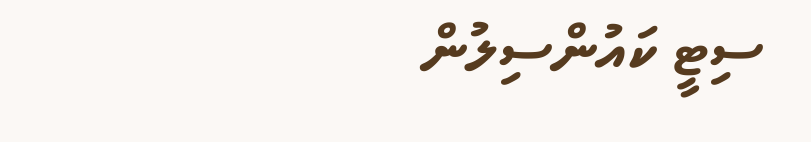ސިޓީ ކައުންސިލުން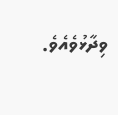ވިދާޅުވެއެވެ.